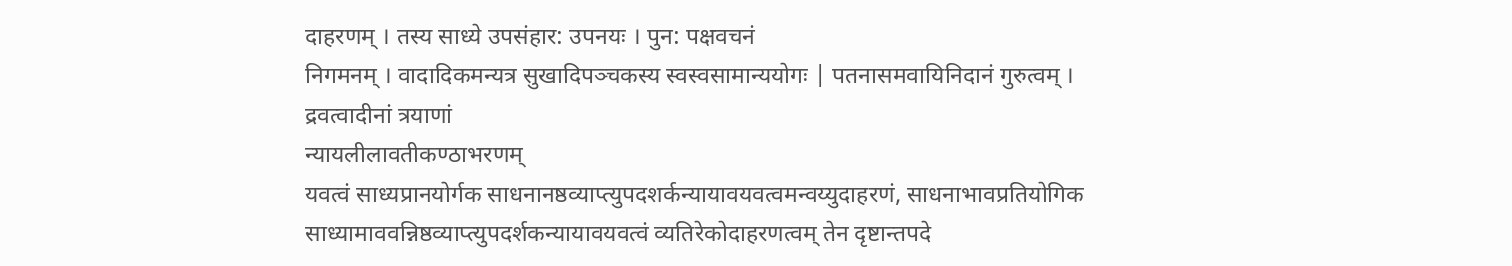दाहरणम् । तस्य साध्ये उपसंहार: उपनयः । पुन: पक्षवचनं
निगमनम् । वादादिकमन्यत्र सुखादिपञ्चकस्य स्वस्वसामान्ययोगः | पतनासमवायिनिदानं गुरुत्वम् । द्रवत्वादीनां त्रयाणां
न्यायलीलावतीकण्ठाभरणम्
यवत्वं साध्यप्रानयोर्गक साधनानष्ठव्याप्त्युपदशर्कन्यायावयवत्वमन्वय्युदाहरणं, साधनाभावप्रतियोगिक साध्यामाववन्निष्ठव्याप्त्युपदर्शकन्यायावयवत्वं व्यतिरेकोदाहरणत्वम् तेन दृष्टान्तपदे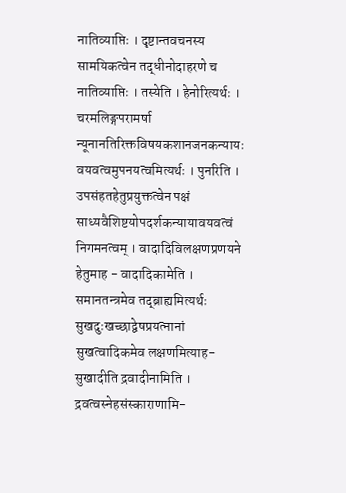नातिव्याप्तिः । दृष्टान्तवचनस्य सामयिकत्वेन तद्धीनोदाहरणे च नातिव्याप्तिः । तस्येति । हेनोरित्यर्थः । चरमलिङ्गपरामर्षा न्यूनानतिरिक्तविषयकशानजनकन्यायः वयवत्वमुपनयत्वमित्यर्थः । पुनरिति । उपसंहतहेतुप्रयुक्तत्वेन पक्षं साध्यवैशिष्टयोपदर्शकन्यायावयवत्वं निगमनत्वम् । वादादिविलक्षणप्रणयने हेतुमाह - वादादिकामेति । समानतन्त्रमेव तद्ब्राह्यमित्यर्थः सुखदुःखच्छाद्वेषप्रयत्नानां सुखत्वादिकमेव लक्षणमित्याह-सुखादीति द्रवादीनामिति । द्रवत्वस्नेहसंस्काराणामि-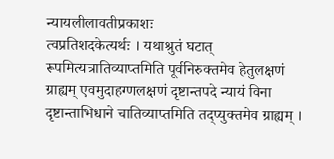न्यायलीलावतीप्रकाशः
त्वप्रतिशदकेत्यर्थः । यथाश्रुतं घटात् रूपमित्यत्रातिव्याप्तमिति पूर्वनिरुक्तमेव हेतुलक्षणं ग्राह्यम् एवमुदाहग्णलक्षणं दृष्टान्तपदे न्यायं विना दृष्टान्ताभिधाने चातिव्याप्तमिति तद्प्युक्तमेव ग्राह्यम् ।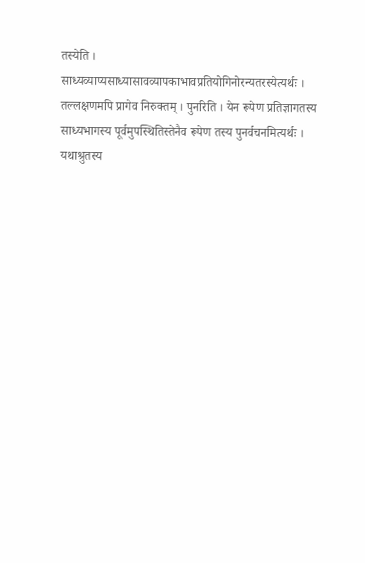तस्येति । साध्यव्याप्यसाध्यासावव्यापकाभावप्रतियोगिनोरन्यतरस्येत्यर्थः । तल्लक्षणमपि प्रागेव निरुक्तम् । पुनरिति । येन रूपेण प्रतिज्ञागतस्य साध्यभागस्य पूर्वमुपस्थितिस्तेनैव रूपेण तस्य पुनर्वचनमित्यर्थः । यथाश्रुतस्य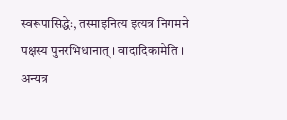स्वरूपासिद्धेः, तस्माइनित्य इत्यत्र निगमने पक्षस्य पुनरभिधानात् । वादादिकामेति । अन्यत्र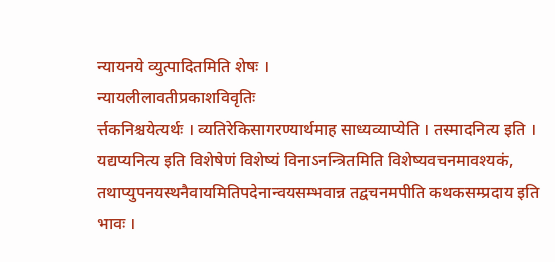न्यायनये व्युत्पादितमिति शेषः ।
न्यायलीलावतीप्रकाशविवृतिः
र्त्तकनिश्चयेत्यर्थः । व्यतिरेकिसागरण्यार्थमाह साध्यव्याप्येति । तस्मादनित्य इति । यद्यप्यनित्य इति विशेषेणं विशेष्यं विनाऽनन्त्रितमिति विशेष्यवचनमावश्यकं, तथाप्युपनयस्थनैवायमितिपदेनान्वयसम्भवान्न तद्वचनमपीति कथकसम्प्रदाय इति भावः ।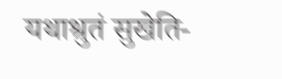यथाश्रुतं सुखेति-